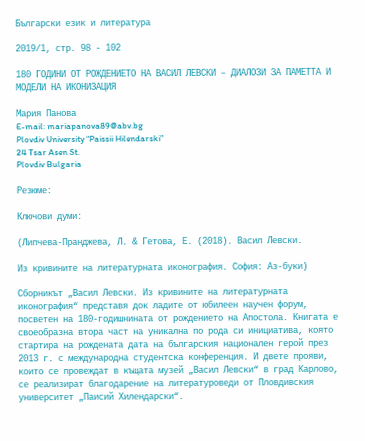Български език и литература

2019/1, стр. 98 - 102

180 ГОДИНИ ОТ РОЖДЕНИЕТО НА ВАСИЛ ЛЕВСКИ – ДИАЛОЗИ ЗА ПАМЕТТА И МОДЕЛИ НА ИКОНИЗАЦИЯ

Мария Панова
E-mail: mariapanova89@abv.bg
Plovdiv University “Paissii Hilendarski”
24 Tsar Asen St.
Plovdiv Bulgaria

Резюме:

Ключови думи:

(Липчева-Пранджева, Л. & Гетова, Е. (2018). Васил Левски.

Из кривините на литературната иконография. София: Аз-буки)

Сборникът „Васил Левски. Из кривините на литературната иконография“ представя док ладите от юбилеен научен форум, посветен на 180-годишнината от рождението на Апостола. Книгата е своеобразна втора част на уникална по рода си инициатива, която стартира на рождената дата на българския национален герой през 2013 г. с международна студентска конференция. И двете прояви, които се провеждат в къщата музей „Васил Левски“ в град Карлово, се реализират благодарение на литературоведи от Пловдивския университет „Паисий Хилендарски“.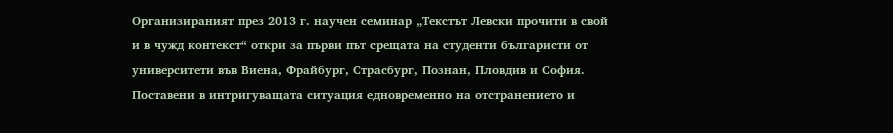Организираният през 2013 г. научен семинар „Текстът Левски прочити в свой и в чужд контекст“ откри за първи път срещата на студенти българисти от университети във Виена, Фрайбург, Страсбург, Познан, Пловдив и София. Поставени в интригуващата ситуация едновременно на отстранението и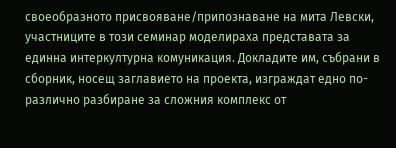своеобразното присвояване/припознаване на мита Левски, участниците в този семинар моделираха представата за единна интеркултурна комуникация. Докладите им, събрани в сборник, носещ заглавието на проекта, изграждат едно по-различно разбиране за сложния комплекс от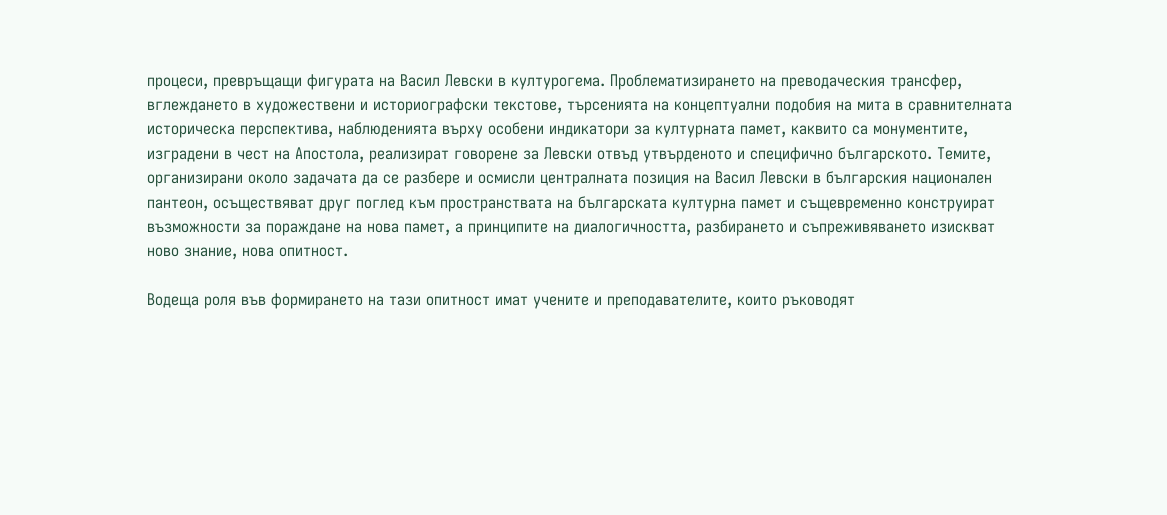процеси, превръщащи фигурата на Васил Левски в културогема. Проблематизирането на преводаческия трансфер, вглеждането в художествени и историографски текстове, търсенията на концептуални подобия на мита в сравнителната историческа перспектива, наблюденията върху особени индикатори за културната памет, каквито са монументите, изградени в чест на Апостола, реализират говорене за Левски отвъд утвърденото и специфично българското. Темите, организирани около задачата да се разбере и осмисли централната позиция на Васил Левски в българския национален пантеон, осъществяват друг поглед към пространствата на българската културна памет и същевременно конструират възможности за пораждане на нова памет, а принципите на диалогичността, разбирането и съпреживяването изискват ново знание, нова опитност.

Водеща роля във формирането на тази опитност имат учените и преподавателите, които ръководят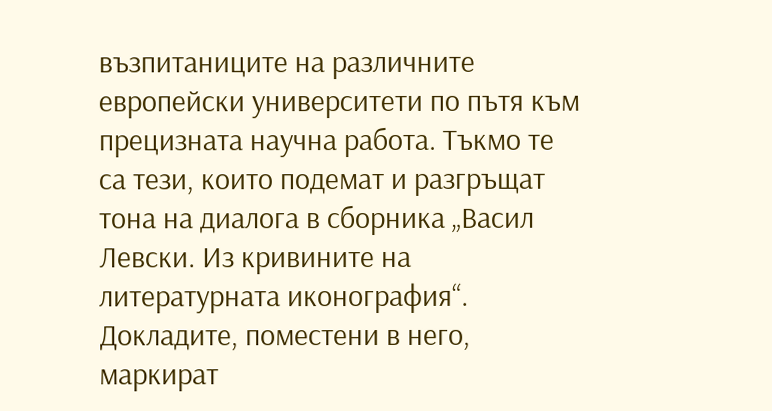възпитаниците на различните европейски университети по пътя към прецизната научна работа. Тъкмо те са тези, които подемат и разгръщат тона на диалога в сборника „Васил Левски. Из кривините на литературната иконография“. Докладите, поместени в него, маркират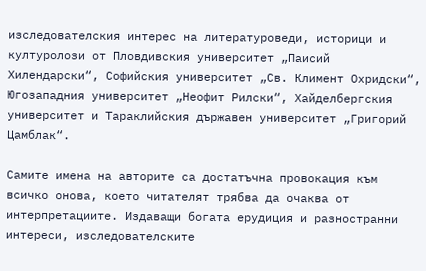изследователския интерес на литературоведи, историци и културолози от Пловдивския университет „Паисий Хилендарски“, Софийския университет „Св. Климент Охридски“, Югозападния университет „Неофит Рилски“, Хайделбергския университет и Тараклийския държавен университет „Григорий Цамблак“.

Самите имена на авторите са достатъчна провокация към всичко онова, което читателят трябва да очаква от интерпретациите. Издаващи богата ерудиция и разностранни интереси, изследователските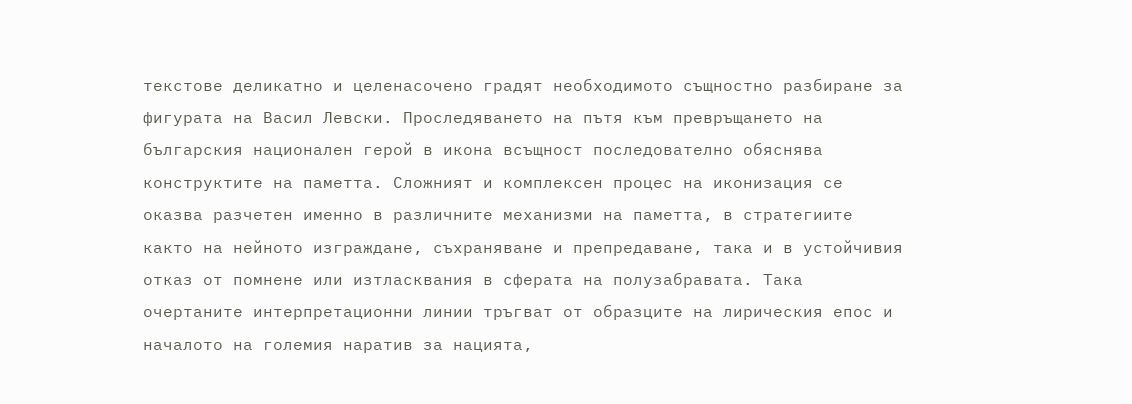текстове деликатно и целенасочено градят необходимото същностно разбиране за фигурата на Васил Левски. Проследяването на пътя към превръщането на българския национален герой в икона всъщност последователно обяснява конструктите на паметта. Сложният и комплексен процес на иконизация се оказва разчетен именно в различните механизми на паметта, в стратегиите както на нейното изграждане, съхраняване и препредаване, така и в устойчивия отказ от помнене или изтласквания в сферата на полузабравата. Така очертаните интерпретационни линии тръгват от образците на лирическия епос и началото на големия наратив за нацията,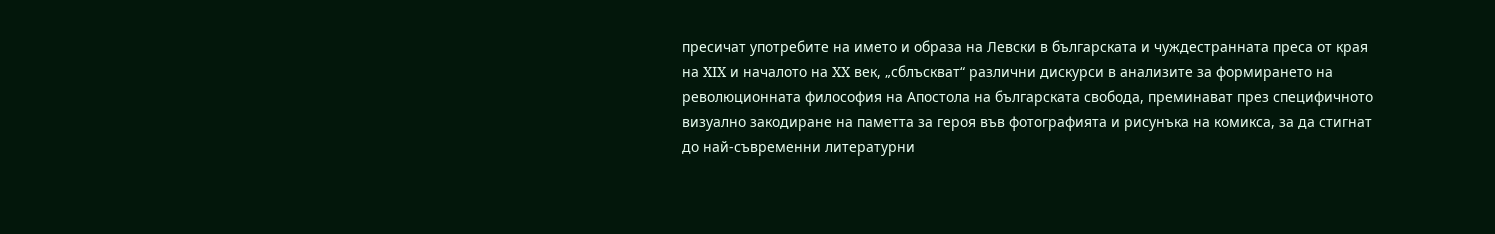пресичат употребите на името и образа на Левски в българската и чуждестранната преса от края на XIX и началото на XX век, „сблъскват“ различни дискурси в анализите за формирането на революционната философия на Апостола на българската свобода, преминават през специфичното визуално закодиране на паметта за героя във фотографията и рисунъка на комикса, за да стигнат до най-съвременни литературни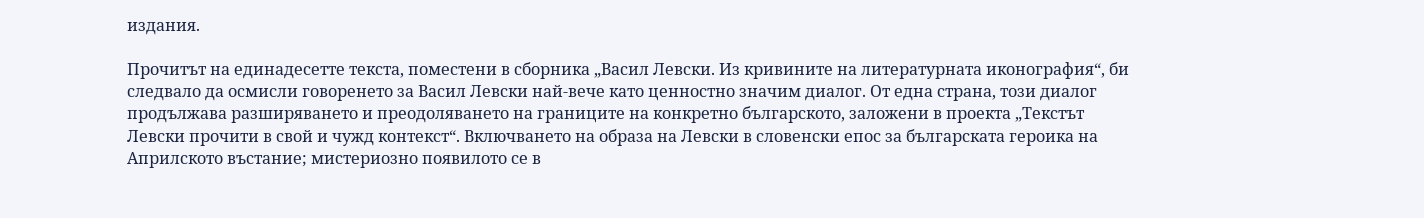издания.

Прочитът на единадесетте текста, поместени в сборника „Васил Левски. Из кривините на литературната иконография“, би следвало да осмисли говоренето за Васил Левски най-вече като ценностно значим диалог. От една страна, този диалог продължава разширяването и преодоляването на границите на конкретно българското, заложени в проекта „Текстът Левски прочити в свой и чужд контекст“. Включването на образа на Левски в словенски епос за българската героика на Априлското въстание; мистериозно появилото се в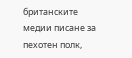британските медии писане за пехотен полк,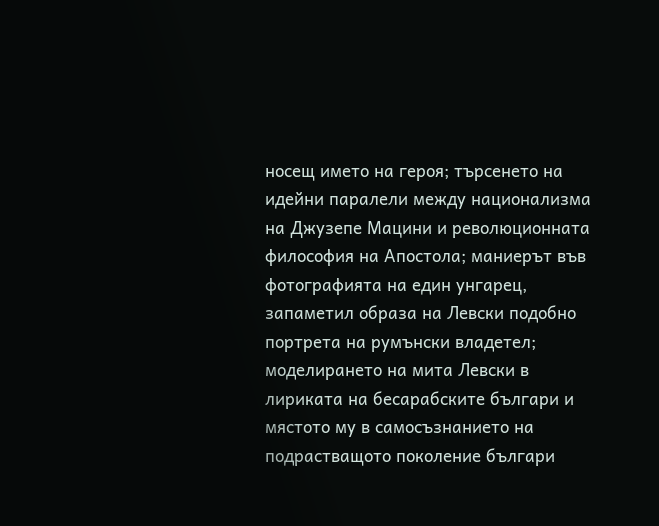носещ името на героя; търсенето на идейни паралели между национализма на Джузепе Мацини и революционната философия на Апостола; маниерът във фотографията на един унгарец, запаметил образа на Левски подобно портрета на румънски владетел; моделирането на мита Левски в лириката на бесарабските българи и мястото му в самосъзнанието на подрастващото поколение българи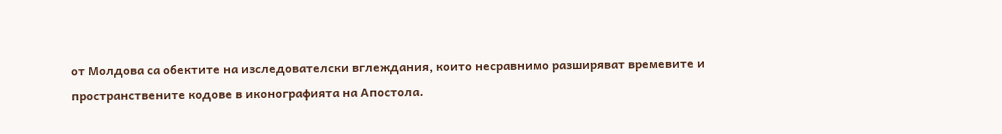от Молдова са обектите на изследователски вглеждания, които несравнимо разширяват времевите и пространствените кодове в иконографията на Апостола.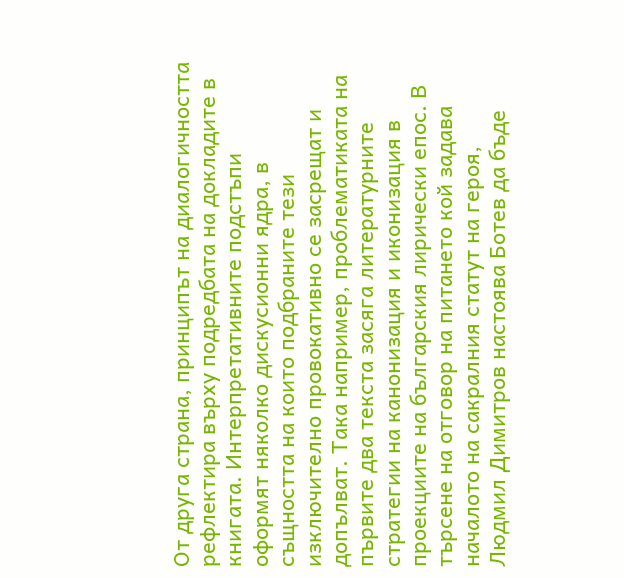От друга страна, принципът на диалогичността рефлектира върху подредбата на докладите в книгата. Интерпретативните подстъпи оформят няколко дискусионни ядра, в същността на които подбраните тези изключително провокативно се засрещат и допълват. Така например, проблематиката на първите два текста засяга литературните стратегии на канонизация и иконизация в проекциите на българския лирически епос. В търсене на отговор на питането кой задава началото на сакралния статут на героя, Людмил Димитров настоява Ботев да бъде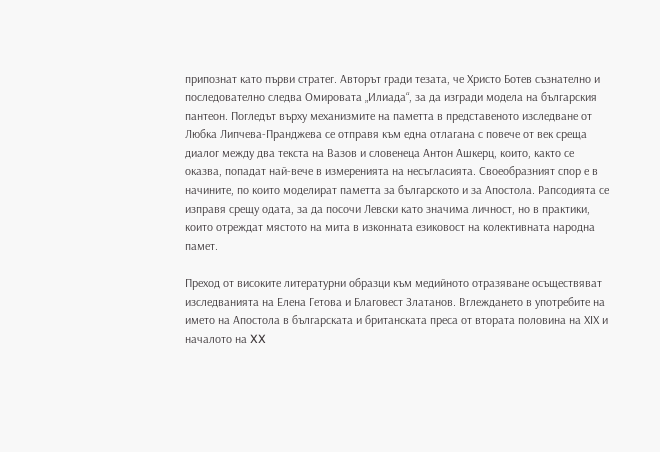припознат като първи стратег. Авторът гради тезата, че Христо Ботев съзнателно и последователно следва Омировата „Илиада“, за да изгради модела на българския пантеон. Погледът върху механизмите на паметта в представеното изследване от Любка Липчева-Пранджева се отправя към една отлагана с повече от век среща диалог между два текста на Вазов и словенеца Антон Ашкерц, които, както се оказва, попадат най-вече в измеренията на несъгласията. Своеобразният спор е в начините, по които моделират паметта за българското и за Апостола. Рапсодията се изправя срещу одата, за да посочи Левски като значима личност, но в практики, които отреждат мястото на мита в изконната езиковост на колективната народна памет.

Преход от високите литературни образци към медийното отразяване осъществяват изследванията на Елена Гетова и Благовест Златанов. Вглеждането в употребите на името на Апостола в българската и британската преса от втората половина на ХIX и началото на XX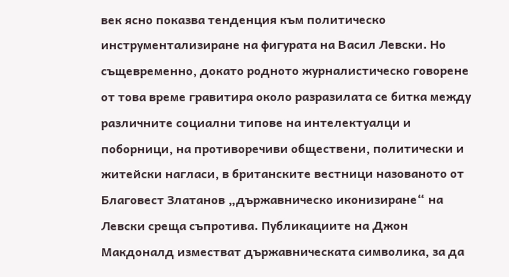век ясно показва тенденция към политическо инструментализиране на фигурата на Васил Левски. Но същевременно, докато родното журналистическо говорене от това време гравитира около разразилата се битка между различните социални типове на интелектуалци и поборници, на противоречиви обществени, политически и житейски нагласи, в британските вестници назованото от Благовест Златанов „държавническо иконизиране“ на Левски среща съпротива. Публикациите на Джон Макдоналд изместват държавническата символика, за да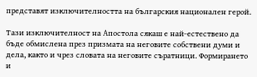представят изключителността на българския национален герой.

Тази изключителност на Апостола сякаш е най-естествено да бъде обмислена през призмата на неговите собствени думи и дела, както и чрез словата на неговите съратници. Формирането и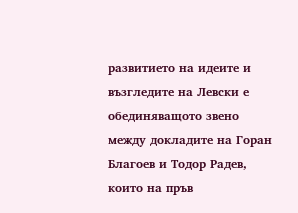развитието на идеите и възгледите на Левски е обединяващото звено между докладите на Горан Благоев и Тодор Радев, които на пръв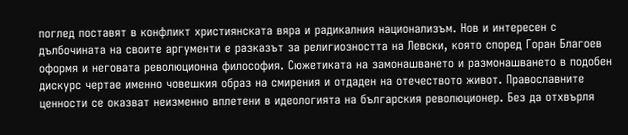поглед поставят в конфликт християнската вяра и радикалния национализъм. Нов и интересен с дълбочината на своите аргументи е разказът за религиозността на Левски, която според Горан Благоев оформя и неговата революционна философия. Сюжетиката на замонашването и размонашването в подобен дискурс чертае именно човешкия образ на смирения и отдаден на отечеството живот. Православните ценности се оказват неизменно вплетени в идеологията на българския революционер. Без да отхвърля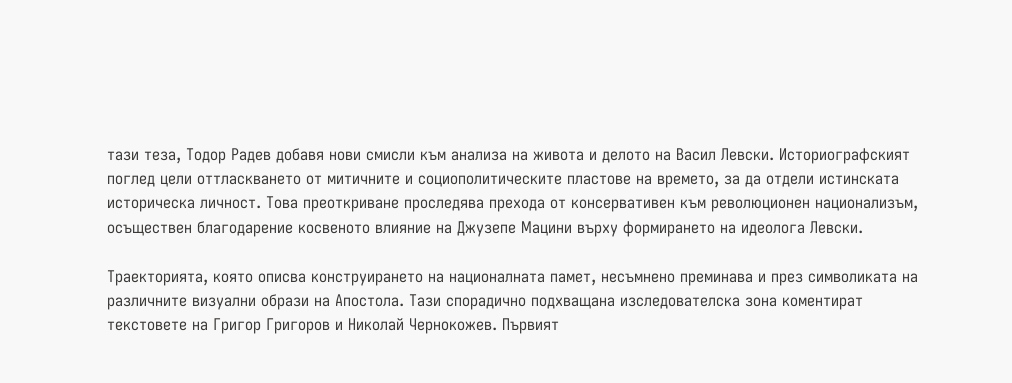тази теза, Тодор Радев добавя нови смисли към анализа на живота и делото на Васил Левски. Историографският поглед цели оттласкването от митичните и социополитическите пластове на времето, за да отдели истинската историческа личност. Това преоткриване проследява прехода от консервативен към революционен национализъм, осъществен благодарение косвеното влияние на Джузепе Мацини върху формирането на идеолога Левски.

Траекторията, която описва конструирането на националната памет, несъмнено преминава и през символиката на различните визуални образи на Апостола. Тази спорадично подхващана изследователска зона коментират текстовете на Григор Григоров и Николай Чернокожев. Първият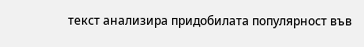текст анализира придобилата популярност във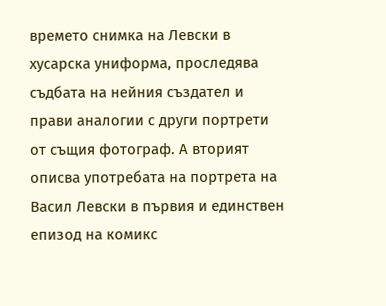времето снимка на Левски в хусарска униформа, проследява съдбата на нейния създател и прави аналогии с други портрети от същия фотограф. А вторият описва употребата на портрета на Васил Левски в първия и единствен епизод на комикс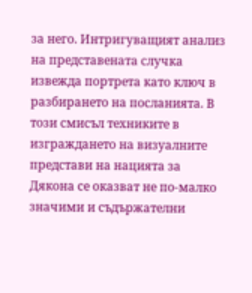за него. Интригуващият анализ на представената случка извежда портрета като ключ в разбирането на посланията. В този смисъл техниките в изграждането на визуалните представи на нацията за Дякона се оказват не по-малко значими и съдържателни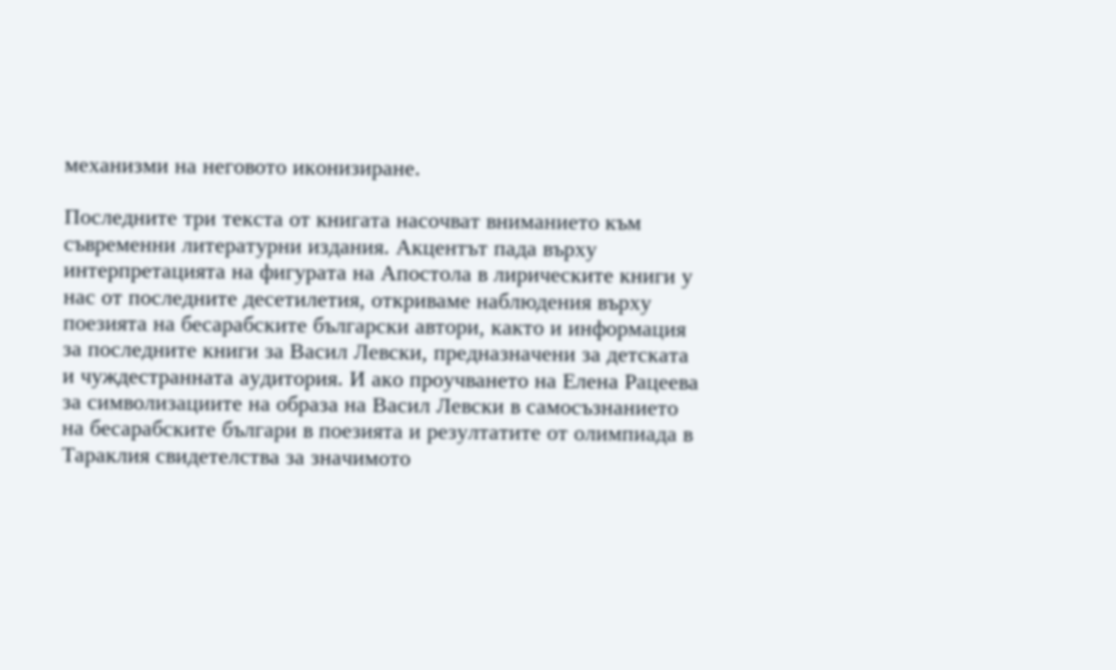механизми на неговото иконизиране.

Последните три текста от книгата насочват вниманието към съвременни литературни издания. Акцентът пада върху интерпретацията на фигурата на Апостола в лирическите книги у нас от последните десетилетия, откриваме наблюдения върху поезията на бесарабските български автори, както и информация за последните книги за Васил Левски, предназначени за детската и чуждестранната аудитория. И ако проучването на Елена Рацеева за символизациите на образа на Васил Левски в самосъзнанието на бесарабските българи в поезията и резултатите от олимпиада в Тараклия свидетелства за значимото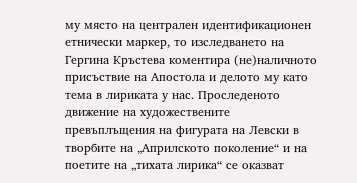му място на централен идентификационен етнически маркер, то изследването на Гергина Кръстева коментира (не)наличното присъствие на Апостола и делото му като тема в лириката у нас. Проследеното движение на художествените превъплъщения на фигурата на Левски в творбите на „Априлското поколение“ и на поетите на „тихата лирика“ се оказват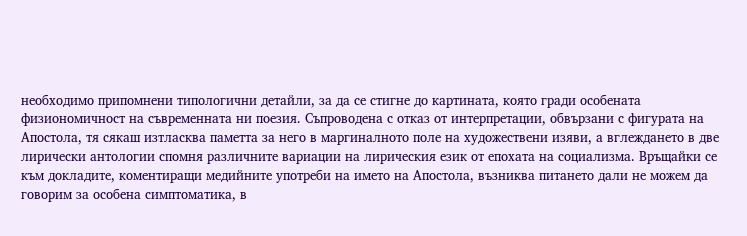необходимо припомнени типологични детайли, за да се стигне до картината, която гради особената физиономичност на съвременната ни поезия. Съпроводена с отказ от интерпретации, обвързани с фигурата на Апостола, тя сякаш изтласква паметта за него в маргиналното поле на художествени изяви, а вглеждането в две лирически антологии спомня различните вариации на лирическия език от епохата на социализма. Връщайки се към докладите, коментиращи медийните употреби на името на Апостола, възниква питането дали не можем да говорим за особена симптоматика, в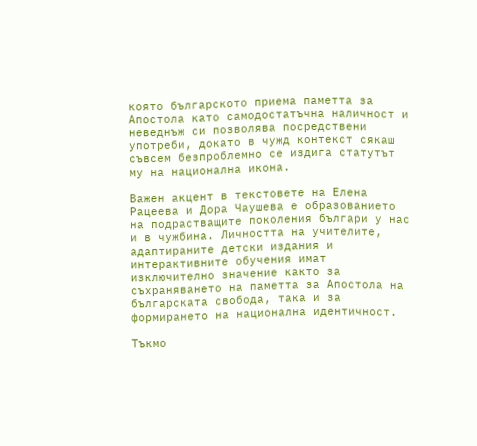която българското приема паметта за Апостола като самодостатъчна наличност и неведнъж си позволява посредствени употреби, докато в чужд контекст сякаш съвсем безпроблемно се издига статутът му на национална икона.

Важен акцент в текстовете на Елена Рацеева и Дора Чаушева е образованието на подрастващите поколения българи у нас и в чужбина. Личността на учителите, адаптираните детски издания и интерактивните обучения имат изключително значение както за съхраняването на паметта за Апостола на българската свобода, така и за формирането на национална идентичност.

Тъкмо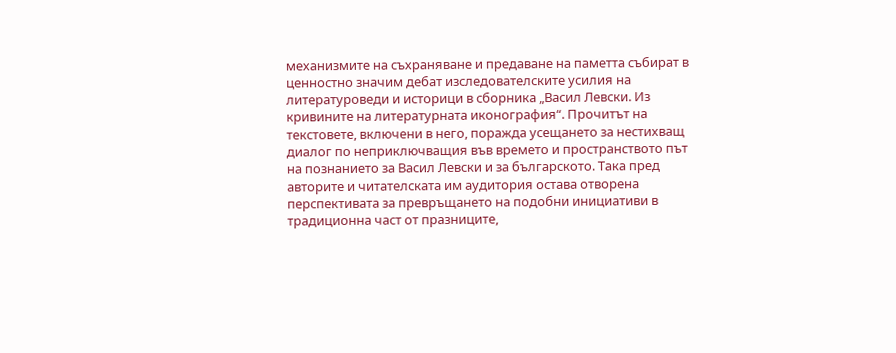механизмите на съхраняване и предаване на паметта събират в ценностно значим дебат изследователските усилия на литературоведи и историци в сборника „Васил Левски. Из кривините на литературната иконография“. Прочитът на текстовете, включени в него, поражда усещането за нестихващ диалог по неприключващия във времето и пространството път на познанието за Васил Левски и за българското. Така пред авторите и читателската им аудитория остава отворена перспективата за превръщането на подобни инициативи в традиционна част от празниците,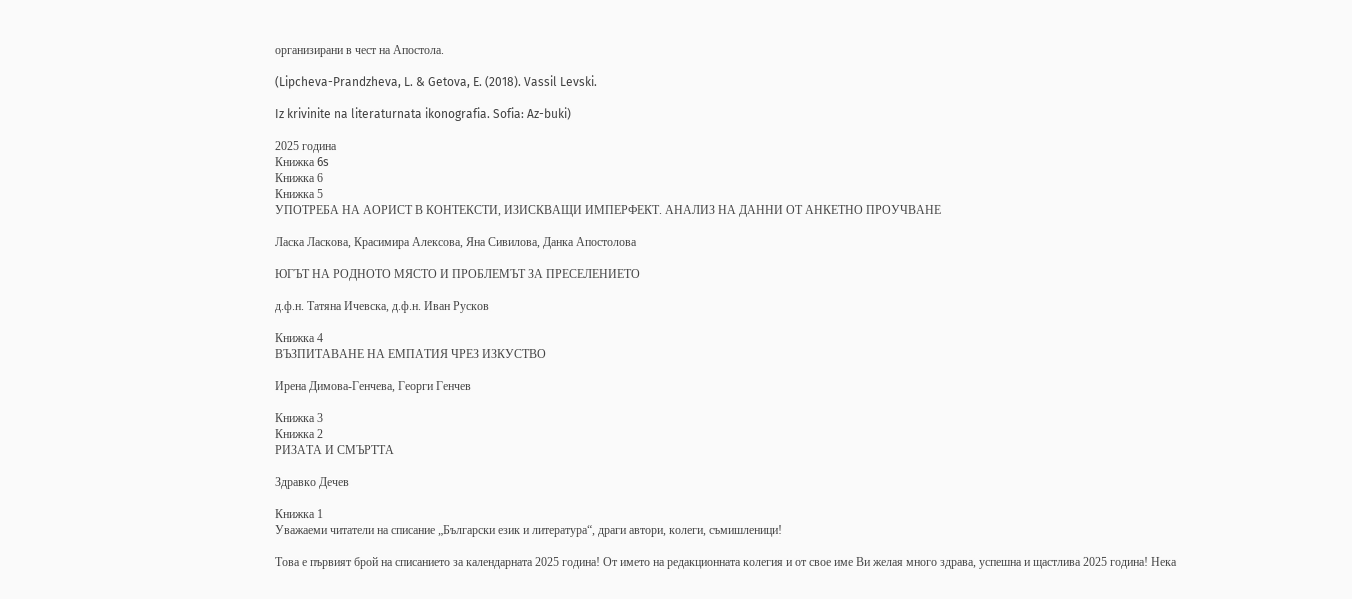организирани в чест на Апостола.

(Lipcheva-Prandzheva, L. & Getova, E. (2018). Vassil Levski.

Iz krivinite na literaturnata ikonografia. Sofia: Az-buki)

2025 година
Книжка 6s
Книжка 6
Книжка 5
УПОТРЕБА НА АОРИСТ В КОНТЕКСТИ, ИЗИСКВАЩИ ИМПЕРФЕКТ. АНАЛИЗ НА ДАННИ ОТ АНКЕТНО ПРОУЧВАНЕ

Ласка Ласкова, Красимира Алексова, Яна Сивилова, Данка Апостолова

ЮГЪТ НА РОДНОТО МЯСТО И ПРОБЛЕМЪТ ЗА ПРЕСЕЛЕНИЕТО

д.ф.н. Татяна Ичевска, д.ф.н. Иван Русков

Книжка 4
ВЪЗПИТАВАНЕ НА ЕМПАТИЯ ЧРЕЗ ИЗКУСТВО

Ирена Димова-Генчева, Георги Генчев

Книжка 3
Книжка 2
РИЗАТА И СМЪРТТА

Здравко Дечев

Книжка 1
Уважаеми читатели на списание „Български език и литература“, драги автори, колеги, съмишленици!

Това е първият брой на списанието за календарната 2025 година! От името на редакционната колегия и от свое име Ви желая много здрава, успешна и щастлива 2025 година! Нека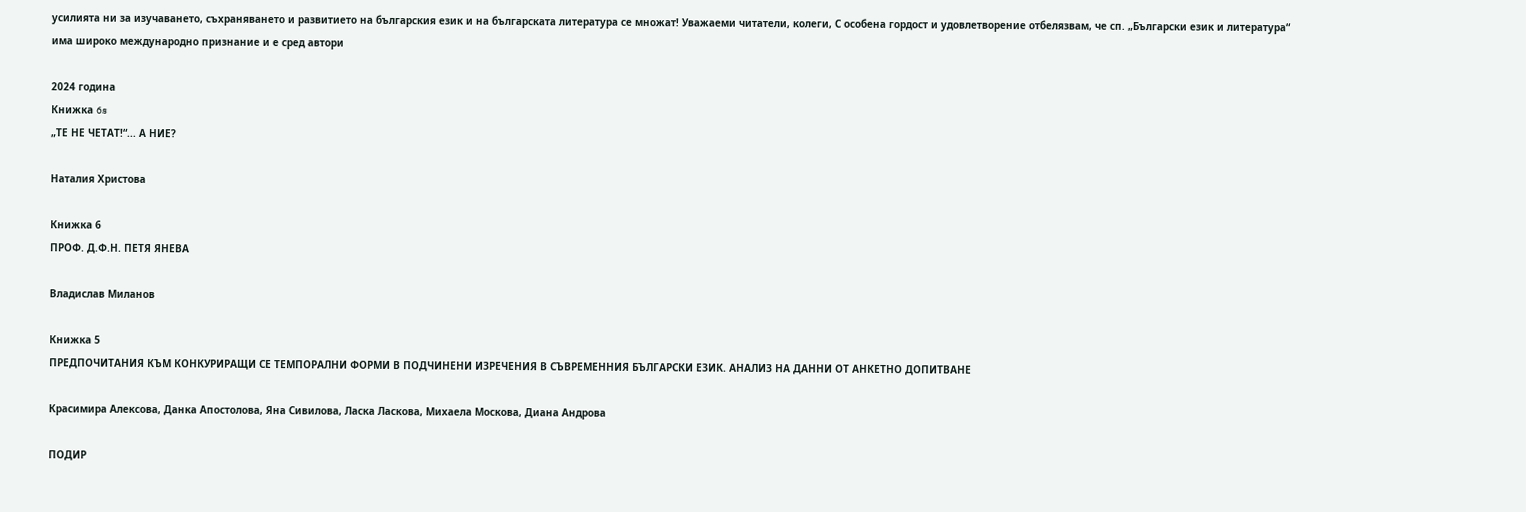усилията ни за изучаването, съхраняването и развитието на българския език и на българската литература се множат! Уважаеми читатели, колеги, С особена гордост и удовлетворение отбелязвам, че сп. „Български език и литература“ има широко международно признание и е сред автори

2024 година
Книжка 6s
„ТЕ НЕ ЧЕТАТ!“... А НИЕ?

Наталия Христова

Книжка 6
ПРОФ. Д.Ф.Н. ПЕТЯ ЯНЕВА

Владислав Миланов

Книжка 5
ПРЕДПОЧИТАНИЯ КЪМ КОНКУРИРАЩИ СЕ ТЕМПОРАЛНИ ФОРМИ В ПОДЧИНЕНИ ИЗРЕЧЕНИЯ В СЪВРЕМЕННИЯ БЪЛГАРСКИ ЕЗИК. АНАЛИЗ НА ДАННИ ОТ АНКЕТНО ДОПИТВАНЕ

Красимира Алексова, Данка Апостолова, Яна Сивилова, Ласка Ласкова, Михаела Москова, Диана Андрова

ПОДИР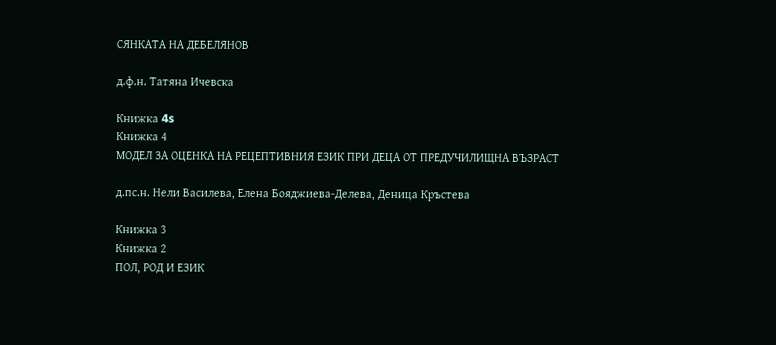СЯНКАТА НА ДЕБЕЛЯНОВ

д.ф.н. Татяна Ичевска

Книжка 4s
Книжка 4
МОДЕЛ ЗА ОЦЕНКА НА РЕЦЕПТИВНИЯ ЕЗИК ПРИ ДЕЦА ОТ ПРЕДУЧИЛИЩНА ВЪЗРАСТ

д.пс.н. Нели Василева, Елена Бояджиева-Делева, Деница Кръстева

Книжка 3
Книжка 2
ПОЛ, РОД И ЕЗИК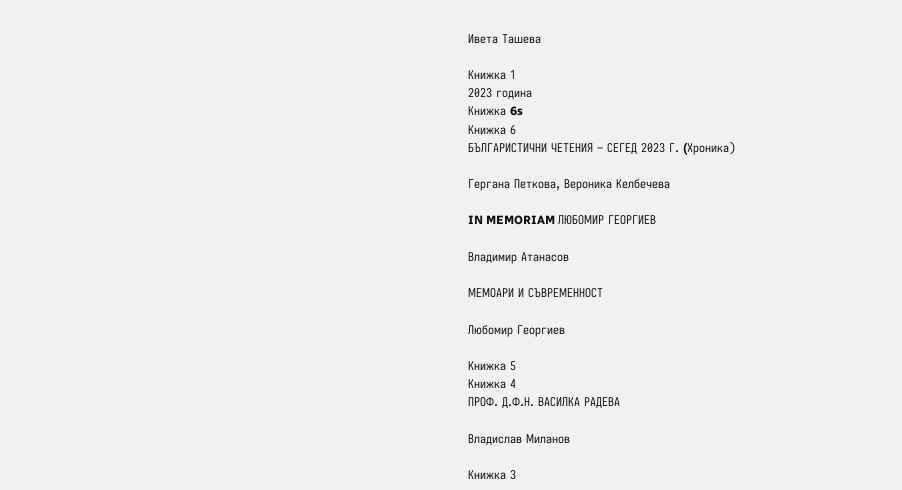Ивета Ташева

Книжка 1
2023 година
Книжка 6s
Книжка 6
БЪЛГАРИСТИЧНИ ЧЕТЕНИЯ – СЕГЕД 2023 Г. (Xроника)

Гергана Петкова, Вероника Келбечева

IN MEMORIAM ЛЮБОМИР ГЕОРГИЕВ

Владимир Атанасов

МЕМОАРИ И СЪВРЕМЕННОСТ

Любомир Георгиев

Книжка 5
Книжка 4
ПРОФ. Д.Ф.Н. ВАСИЛКА РАДЕВА

Владислав Миланов

Книжка 3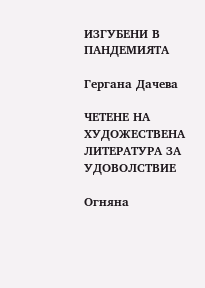ИЗГУБЕНИ В ПАНДЕМИЯТА

Гергана Дачева

ЧЕТЕНЕ НА ХУДОЖЕСТВЕНА ЛИТЕРАТУРА ЗА УДОВОЛСТВИЕ

Огняна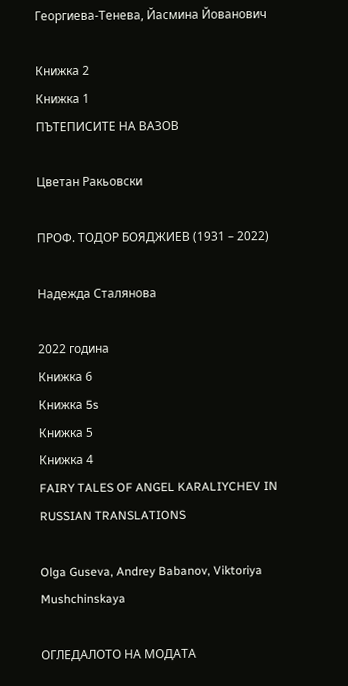Георгиева-Тенева, Йасмина Йованович

Книжка 2
Книжка 1
ПЪТЕПИСИТЕ НА ВАЗОВ

Цветан Ракьовски

ПРОФ. ТОДОР БОЯДЖИЕВ (1931 – 2022)

Надежда Сталянова

2022 година
Книжка 6
Книжка 5s
Книжка 5
Книжка 4
FAIRY TALES OF ANGEL KARALIYCHEV IN RUSSIAN TRANSLATIONS

Olga Guseva, Andrey Babanov, Viktoriya Mushchinskaya

ОГЛЕДАЛОТО НА МОДАТА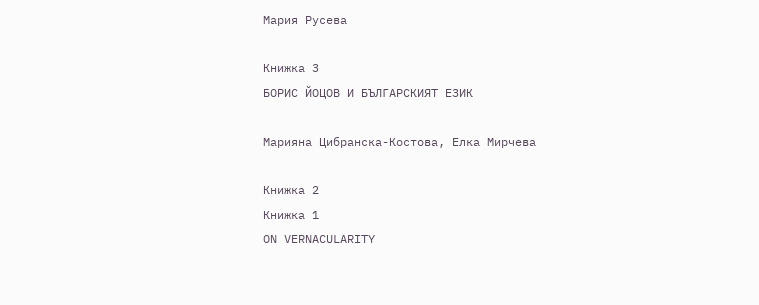Мария Русева

Книжка 3
БОРИС ЙОЦОВ И БЪЛГАРСКИЯТ ЕЗИК

Марияна Цибранска-Костова, Елка Мирчева

Книжка 2
Книжка 1
ON VERNACULARITY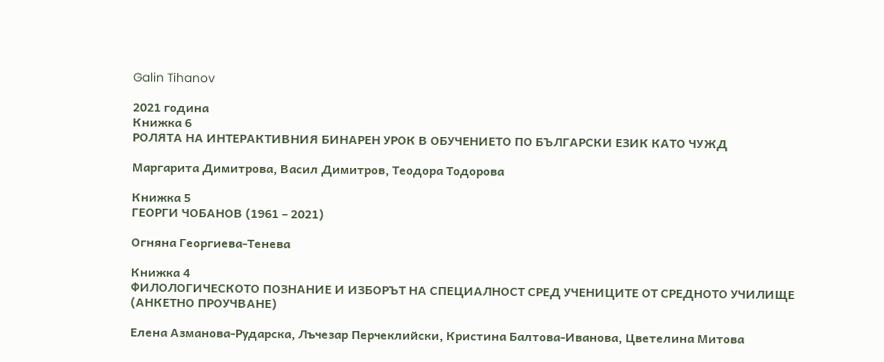Galin Tihanov

2021 година
Книжка 6
РОЛЯТА НА ИНТЕРАКТИВНИЯ БИНАРЕН УРОК В ОБУЧЕНИЕТО ПО БЪЛГАРСКИ ЕЗИК КАТО ЧУЖД

Маргарита Димитрова, Васил Димитров, Теодора Тодорова

Книжка 5
ГЕОРГИ ЧОБАНОВ (1961 – 2021)

Огняна Георгиева-Тенева

Книжка 4
ФИЛОЛОГИЧЕСКОТО ПОЗНАНИЕ И ИЗБОРЪТ НА СПЕЦИАЛНОСТ СРЕД УЧЕНИЦИТЕ ОТ СРЕДНОТО УЧИЛИЩЕ (АНКЕТНО ПРОУЧВАНЕ)

Елена Азманова-Рударска, Лъчезар Перчеклийски, Кристина Балтова-Иванова, Цветелина Митова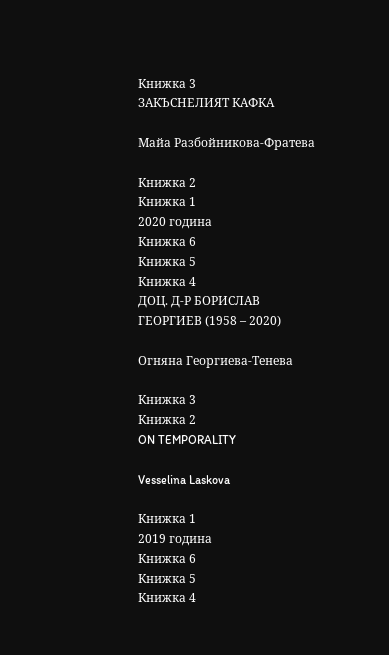Книжка 3
ЗАКЪСНЕЛИЯТ КАФКА

Майа Разбойникова-Фратева

Книжка 2
Книжка 1
2020 година
Книжка 6
Книжка 5
Книжка 4
ДОЦ. Д-Р БОРИСЛАВ ГЕОРГИЕВ (1958 – 2020)

Огняна Георгиева-Тенева

Книжка 3
Книжка 2
ON TEMPORALITY

Vesselina Laskova

Книжка 1
2019 година
Книжка 6
Книжка 5
Книжка 4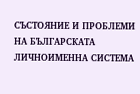СЪСТОЯНИЕ И ПРОБЛЕМИ НА БЪЛГАРСКАТА ЛИЧНОИМЕННА СИСТЕМА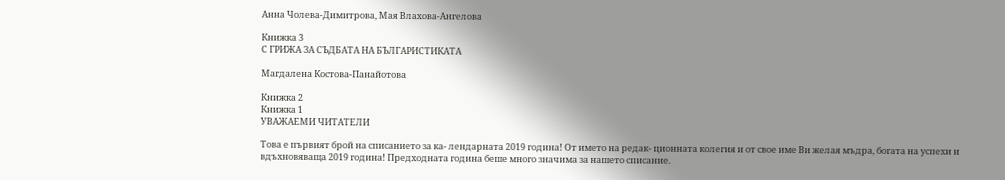Анна Чолева-Димитрова, Мая Влахова-Ангелова

Книжка 3
С ГРИЖА ЗА СЪДБАТА НА БЪЛГАРИСТИКАТА

Магдалена Костова-Панайотова

Книжка 2
Книжка 1
УВАЖАЕМИ ЧИТАТЕЛИ

Това е първият брой на списанието за ка- лендарната 2019 година! От името на редак- ционната колегия и от свое име Ви желая мъдра, богата на успехи и вдъхновяваща 2019 година! Предходната година беше много значима за нашето списание.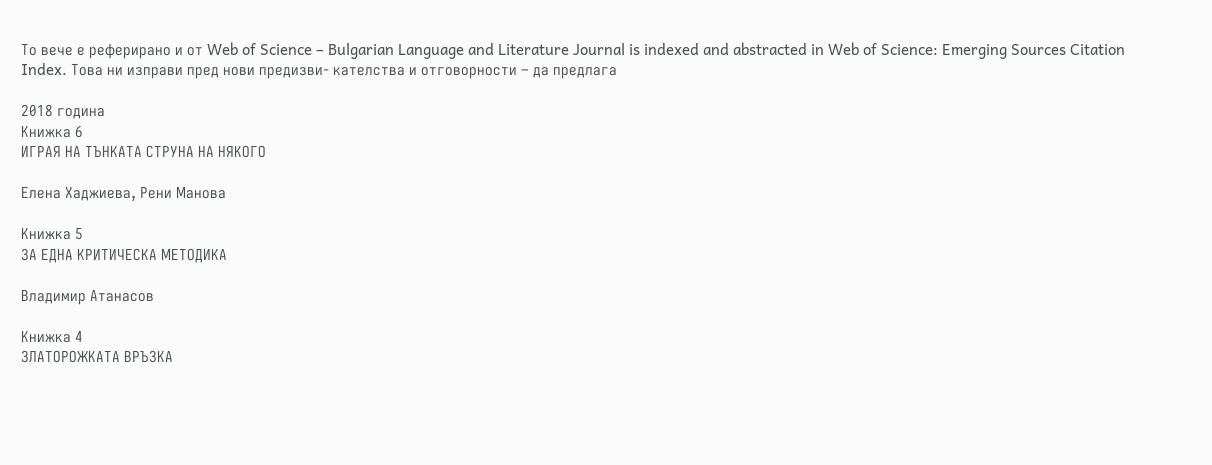То вече е реферирано и от Web of Science – Bulgarian Language and Literature Journal is indexed and abstracted in Web of Science: Emerging Sources Citation Index. Това ни изправи пред нови предизви- кателства и отговорности – да предлага

2018 година
Книжка 6
ИГРАЯ НА ТЪНКАТА СТРУНА НА НЯКОГО

Елена Хаджиева, Рени Манова

Книжка 5
ЗА ЕДНА КРИТИЧЕСКА МЕТОДИКА

Владимир Атанасов

Книжка 4
ЗЛАТОРОЖКАТА ВРЪЗКА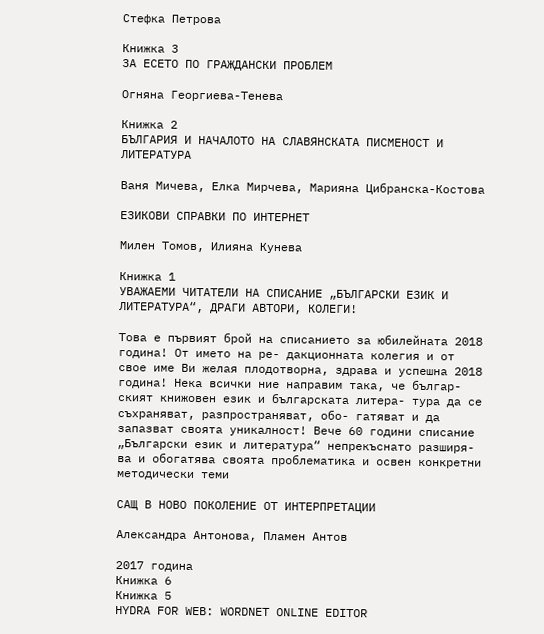Стефка Петрова

Книжка 3
ЗА ЕСЕТО ПО ГРАЖДАНСКИ ПРОБЛЕМ

Огняна Георгиева-Тенева

Книжка 2
БЪЛГАРИЯ И НАЧАЛОТО НА СЛАВЯНСКАТА ПИСМЕНОСТ И ЛИТЕРАТУРА

Ваня Мичева, Eлка Мирчева, Марияна Цибранска-Костова

ЕЗИКОВИ СПРАВКИ ПО ИНТЕРНЕТ

Милен Томов, Илияна Кунева

Книжка 1
УВАЖАЕМИ ЧИТАТЕЛИ НА СПИСАНИЕ „БЪЛГАРСКИ ЕЗИК И ЛИТЕРАТУРА“, ДРАГИ АВТОРИ, КОЛЕГИ!

Това е първият брой на списанието за юбилейната 2018 година! От името на ре- дакционната колегия и от свое име Ви желая плодотворна, здрава и успешна 2018 година! Нека всички ние направим така, че българ- ският книжовен език и българската литера- тура да се съхраняват, разпространяват, обо- гатяват и да запазват своята уникалност! Вече 60 години списание „Български език и литература“ непрекъснато разширя- ва и обогатява своята проблематика и освен конкретни методически теми

САЩ В НОВО ПОКОЛЕНИЕ ОТ ИНТЕРПРЕТАЦИИ

Александра Антонова, Пламен Антов

2017 година
Книжка 6
Книжка 5
HYDRA FOR WEB: WORDNET ONLINE EDITOR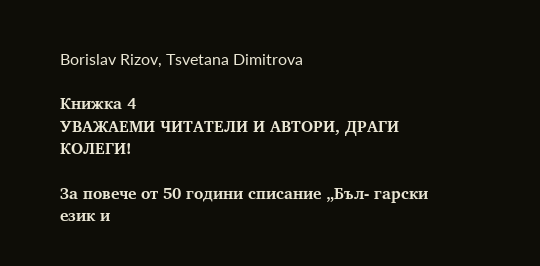Borislav Rizov, Tsvetana Dimitrova

Книжка 4
УВАЖАЕМИ ЧИТАТЕЛИ И АВТОРИ, ДРАГИ КОЛЕГИ!

За повече от 50 години списание „Бъл- гарски език и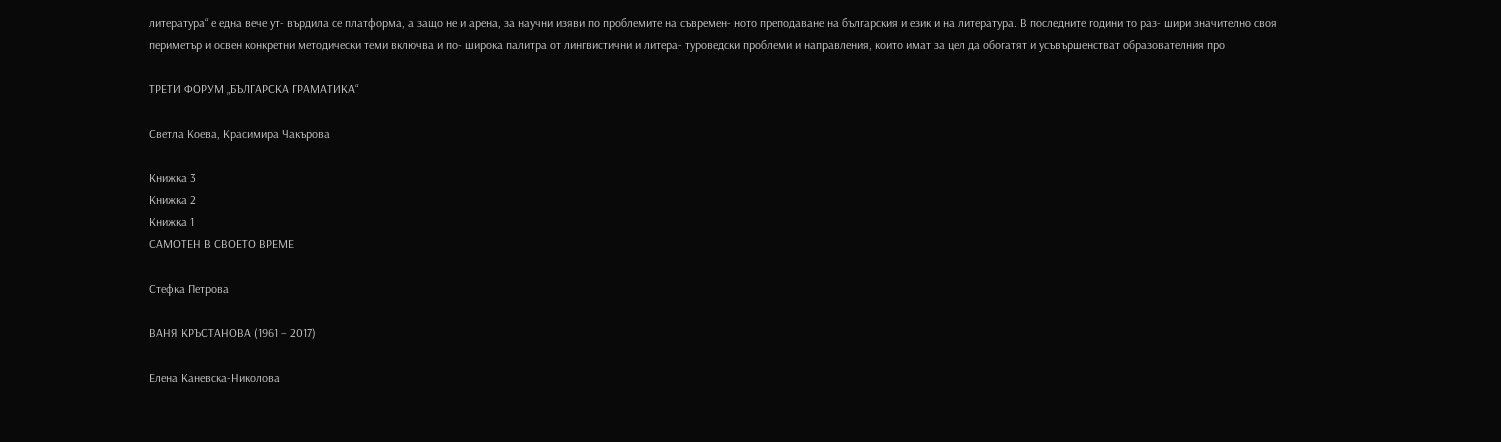литература“ е една вече ут- върдила се платформа, а защо не и арена, за научни изяви по проблемите на съвремен- ното преподаване на българския и език и на литература. В последните години то раз- шири значително своя периметър и освен конкретни методически теми включва и по- широка палитра от лингвистични и литера- туроведски проблеми и направления, които имат за цел да обогатят и усъвършенстват образователния про

ТРЕТИ ФОРУМ „БЪЛГАРСКА ГРАМАТИКА“

Светла Коева, Красимира Чакърова

Книжка 3
Книжка 2
Книжка 1
САМОТЕН В СВОЕТО ВРЕМЕ

Стефка Петрова

ВАНЯ КРЪСТАНОВА (1961 – 2017)

Елена Каневска-Николова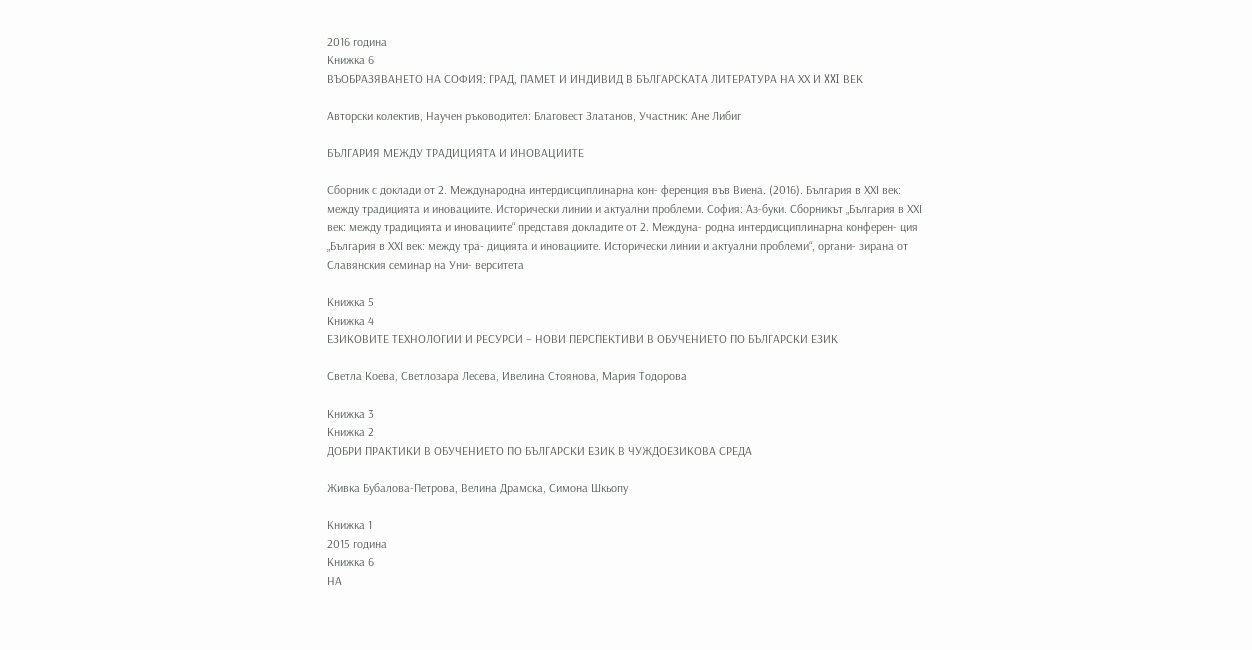2016 година
Книжка 6
ВЪОБРАЗЯВАНЕТО НА СОФИЯ: ГРАД, ПАМЕТ И ИНДИВИД В БЪЛГАРСКАТА ЛИТЕРАТУРА НА ХХ И XXI ВЕК

Авторски колектив, Научен ръководител: Благовест Златанов, Участник: Ане Либиг

БЪЛГАРИЯ МЕЖДУ ТРАДИЦИЯТА И ИНОВАЦИИТЕ

Сборник с доклади от 2. Международна интердисциплинарна кон- ференция във Виена. (2016). България в ХХI век: между традицията и иновациите. Исторически линии и актуални проблеми. София: Аз-буки. Сборникът „България в ХХI век: между традицията и иновациите“ представя докладите от 2. Междуна- родна интердисциплинарна конферен- ция „България в ХХI век: между тра- дицията и иновациите. Исторически линии и актуални проблеми“, органи- зирана от Славянския семинар на Уни- верситета

Книжка 5
Книжка 4
ЕЗИКОВИТЕ ТЕХНОЛОГИИ И РЕСУРСИ – НОВИ ПЕРСПЕКТИВИ В ОБУЧЕНИЕТО ПО БЪЛГАРСКИ ЕЗИК

Светла Коева, Светлозара Лесева, Ивелина Стоянова, Мария Тодорова

Книжка 3
Книжка 2
ДОБРИ ПРАКТИКИ В ОБУЧЕНИЕТО ПО БЪЛГАРСКИ ЕЗИК В ЧУЖДОЕЗИКОВА СРЕДА

Живка Бубалова-Петрова, Велина Драмска, Симона Шкьопу

Книжка 1
2015 година
Книжка 6
НА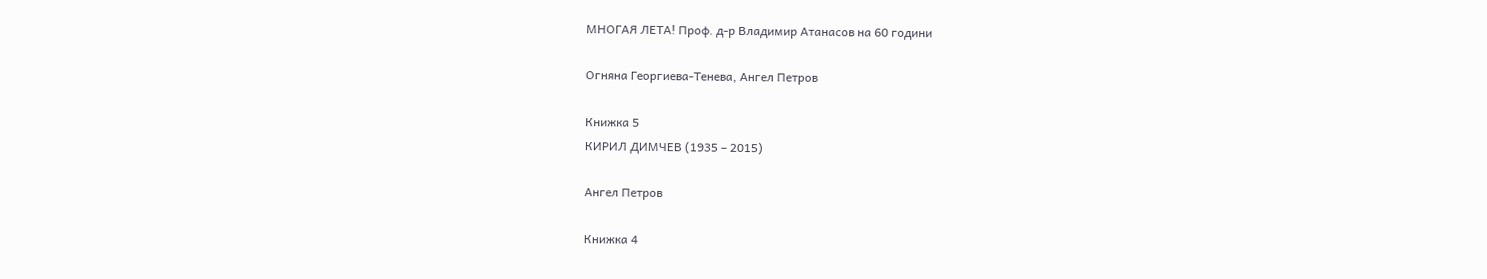МНОГАЯ ЛЕТА! Проф. д-р Владимир Атанасов на 60 години

Огняна Георгиева-Тенева, Ангел Петров

Книжка 5
КИРИЛ ДИМЧЕВ (1935 – 2015)

Ангел Петров

Книжка 4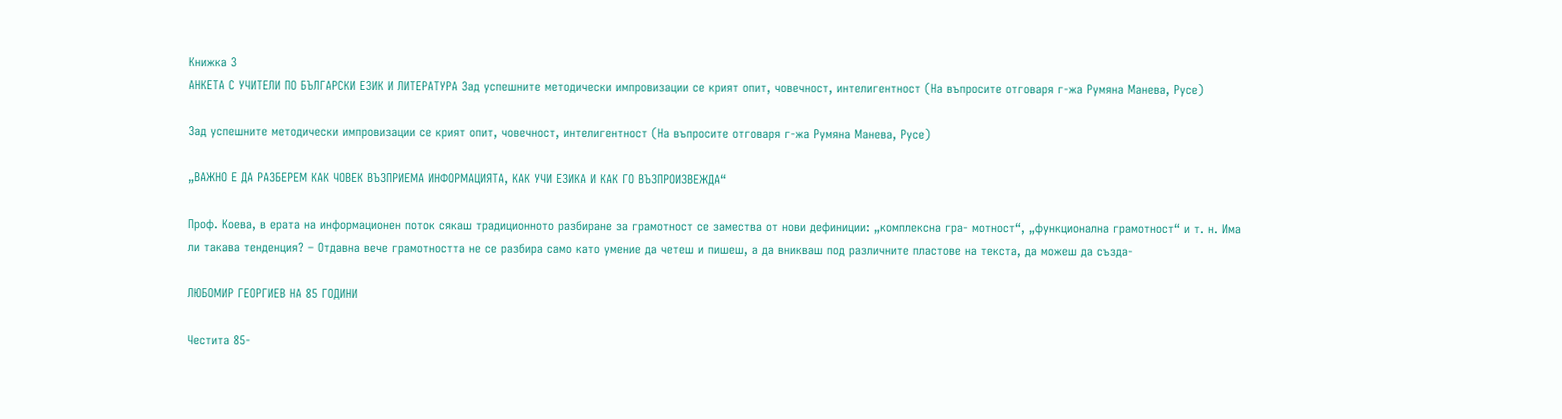Книжка 3
АНКЕТА С УЧИТЕЛИ ПО БЪЛГАРСКИ ЕЗИК И ЛИТЕРАТУРА Зад успешните методически импровизации се крият опит, човечност, интелигентност (На въпросите отговаря г-жа Румяна Манева, Русе)

Зад успешните методически импровизации се крият опит, човечност, интелигентност (На въпросите отговаря г-жа Румяна Манева, Русе)

„ВАЖНО Е ДА РАЗБЕРЕМ КАК ЧОВЕК ВЪЗПРИЕМА ИНФОРМАЦИЯТА, КАК УЧИ ЕЗИКА И КАК ГО ВЪЗПРОИЗВЕЖДА“

Проф. Коева, в ерата на информационен поток сякаш традиционното разбиране за грамотност се замества от нови дефиниции: „комплексна гра- мотност“, „функционална грамотност“ и т. н. Има ли такава тенденция? – Отдавна вече грамотността не се разбира само като умение да четеш и пишеш, а да вникваш под различните пластове на текста, да можеш да създа-

ЛЮБОМИР ГЕОРГИЕВ НА 85 ГОДИНИ

Честита 85-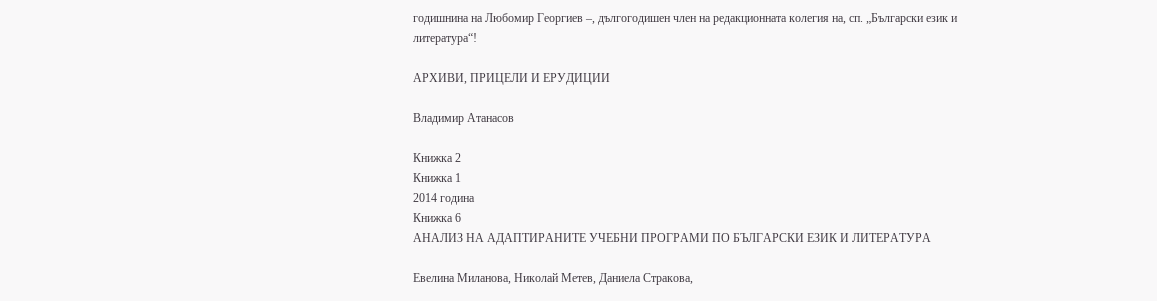годишнина на Любомир Георгиев –, дългогодишен член на редакционната колегия на, сп. „Български език и литература“!

АРХИВИ, ПРИЦЕЛИ И ЕРУДИЦИИ

Владимир Атанасов

Книжка 2
Книжка 1
2014 година
Книжка 6
АНАЛИЗ НА АДАПТИРАНИТЕ УЧЕБНИ ПРОГРАМИ ПО БЪЛГАРСКИ ЕЗИК И ЛИТЕРАТУРА

Евелина Миланова, Николай Метев, Даниела Стракова,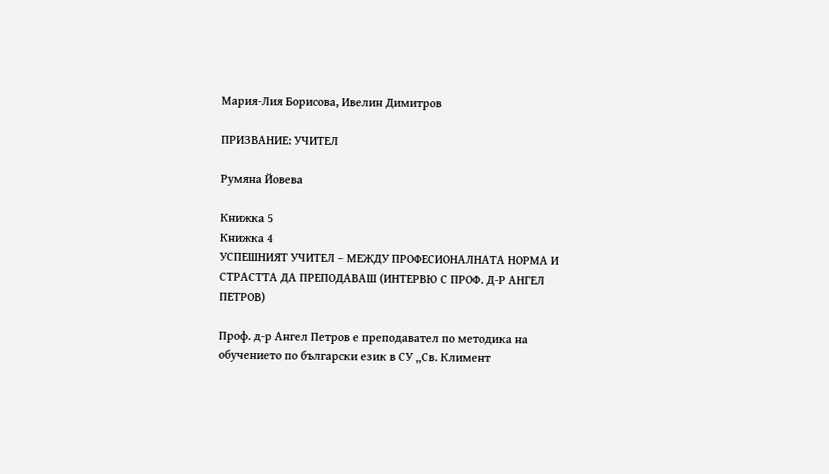Мария-Лия Борисова, Ивелин Димитров

ПРИЗВАНИЕ: УЧИТЕЛ

Румяна Йовева

Книжка 5
Книжка 4
УСПЕШНИЯТ УЧИТЕЛ – МЕЖДУ ПРОФЕСИОНАЛНАТА НОРМА И СТРАСТТА ДА ПРЕПОДАВАШ (ИНТЕРВЮ С ПРОФ. Д-Р АНГЕЛ ПЕТРОВ)

Проф. д-р Ангел Петров е преподавател по методика на обучението по български език в СУ „Св. Климент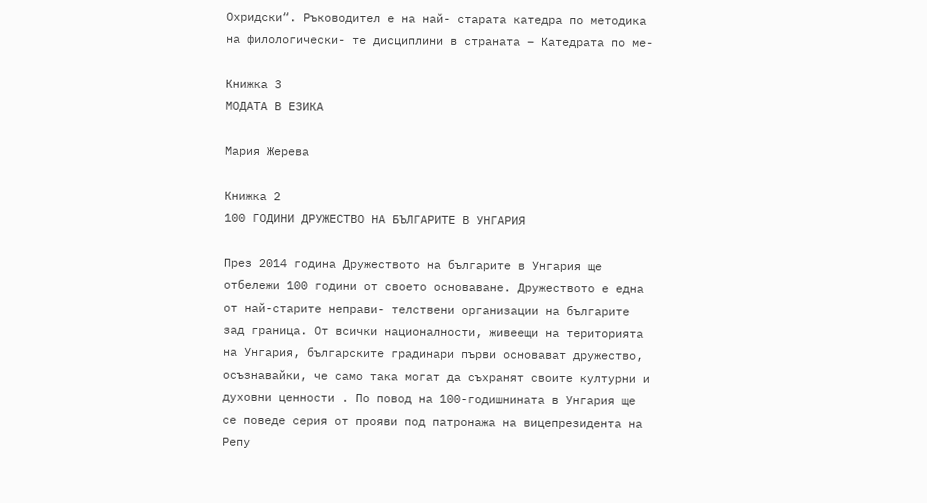Охридски“. Ръководител е на най- старата катедра по методика на филологически- те дисциплини в страната – Катедрата по ме-

Книжка 3
МОДАТА В ЕЗИКА

Мария Жерева

Книжка 2
100 ГОДИНИ ДРУЖЕСТВО НА БЪЛГАРИТЕ В УНГАРИЯ

През 2014 година Дружеството на българите в Унгария ще отбележи 100 години от своето основаване. Дружеството е една от най-старите неправи- телствени организации на българите зад граница. От всички националности, живеещи на територията на Унгария, българските градинари първи основават дружество, осъзнавайки, че само така могат да съхранят своите културни и духовни ценности . По повод на 100-годишнината в Унгария ще се поведе серия от прояви под патронажа на вицепрезидента на Репу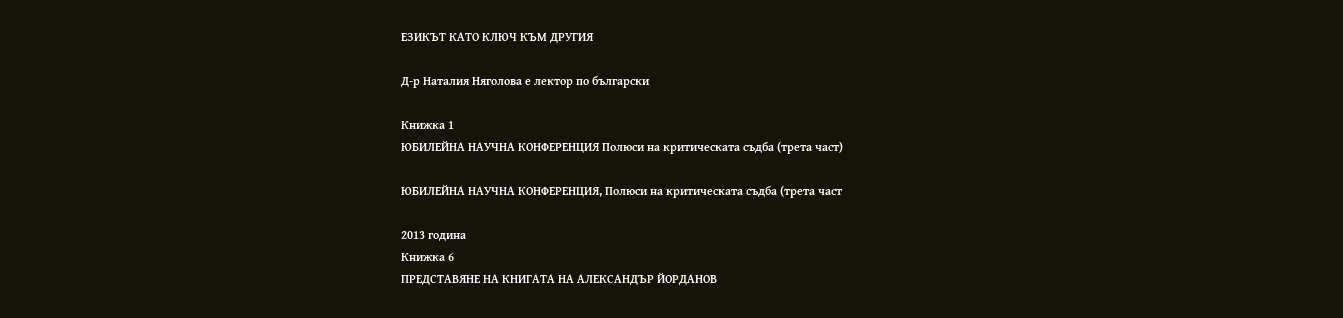ЕЗИКЪТ КАТО КЛЮЧ КЪМ ДРУГИЯ

Д-р Наталия Няголова е лектор по български

Книжка 1
ЮБИЛЕЙНА НАУЧНА КОНФЕРЕНЦИЯ Полюси на критическата съдба (трета част)

ЮБИЛЕЙНА НАУЧНА КОНФЕРЕНЦИЯ, Полюси на критическата съдба (трета част

2013 година
Книжка 6
ПРЕДСТАВЯНЕ НА КНИГАТА НА АЛЕКСАНДЪР ЙОРДАНОВ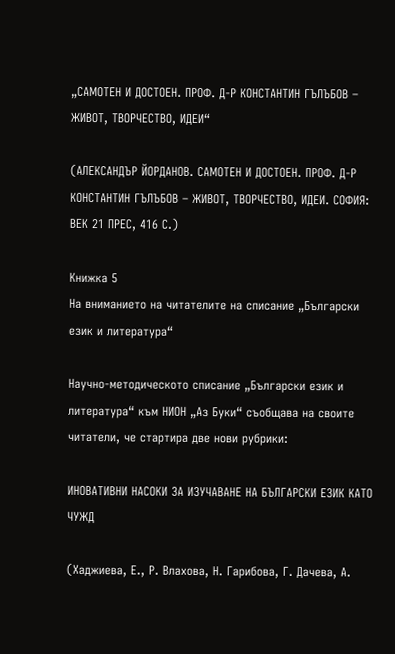„САМОТЕН И ДОСТОЕН. ПРОФ. Д-Р КОНСТАНТИН ГЪЛЪБОВ – ЖИВОТ, ТВОРЧЕСТВО, ИДЕИ“

(АЛЕКСАНДЪР ЙОРДАНОВ. САМОТЕН И ДОСТОЕН. ПРОФ. Д-Р КОНСТАНТИН ГЪЛЪБОВ – ЖИВОТ, ТВОРЧЕСТВО, ИДЕИ. СОФИЯ: ВЕК 21 ПРЕС, 416 С.)

Книжка 5
На вниманието на читателите на списание „Български език и литература“

Научно-методическото списание „Български език и литература“ към НИОН „Аз Буки“ съобщава на своите читатели, че стартира две нови рубрики:

ИНОВАТИВНИ НАСОКИ ЗА ИЗУЧАВАНЕ НА БЪЛГАРСКИ ЕЗИК КАТО ЧУЖД

(Хаджиева, Е., Р. Влахова, Н. Гарибова, Г. Дачева, А.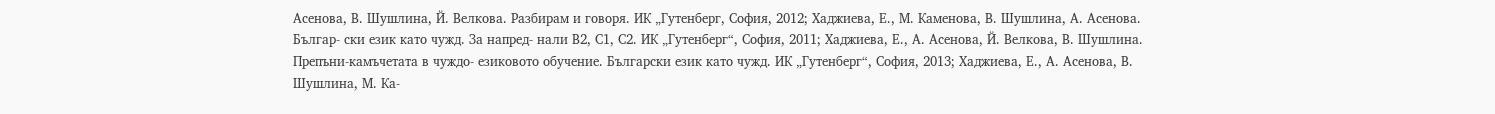Асенова, В. Шушлина, Й. Велкова. Разбирам и говоря. ИК „Гутенберг, София, 2012; Хаджиева, Е., М. Каменова, В. Шушлина, А. Асенова. Българ- ски език като чужд. За напред- нали В2, С1, С2. ИК „Гутенберг“, София, 2011; Хаджиева, Е., А. Асенова, Й. Велкова, В. Шушлина. Препъни-камъчетата в чуждо- езиковото обучение. Български език като чужд. ИК „Гутенберг“, София, 2013; Хаджиева, Е., А. Асенова, В. Шушлина, М. Ка-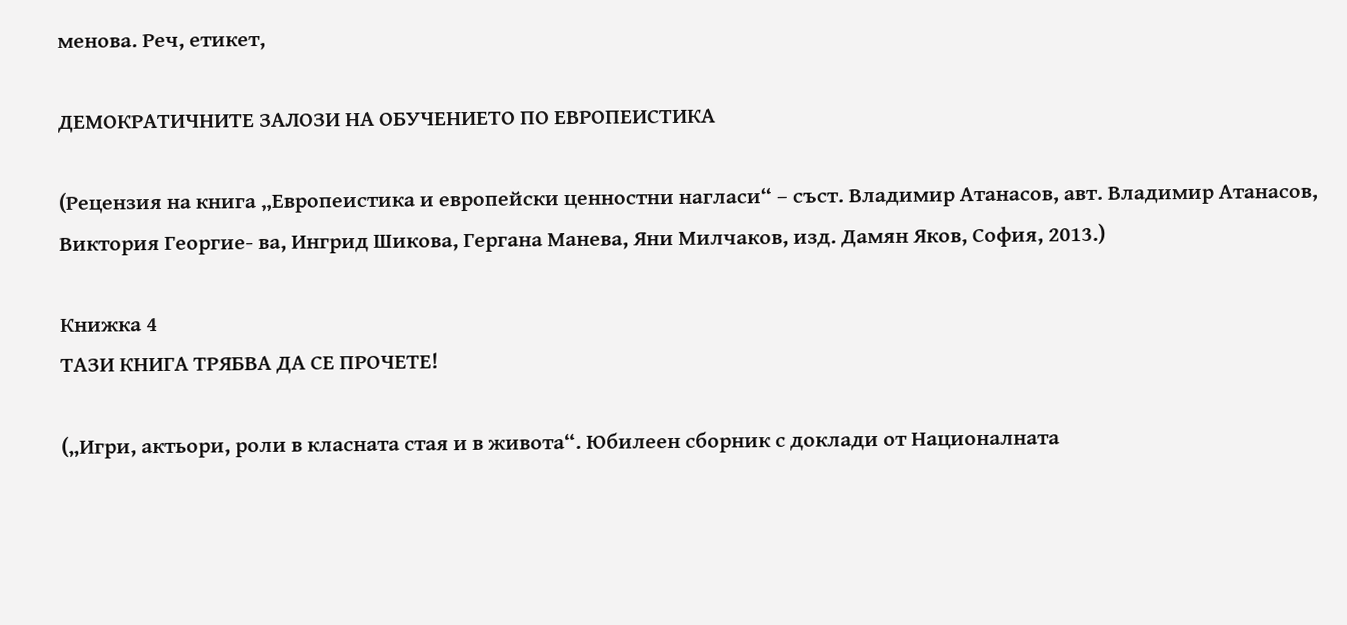менова. Реч, етикет,

ДЕМОКРАТИЧНИТЕ ЗАЛОЗИ НА ОБУЧЕНИЕТО ПО ЕВРОПЕИСТИКА

(Рецензия на книга „Европеистика и европейски ценностни нагласи“ – съст. Владимир Атанасов, авт. Владимир Атанасов, Виктория Георгие- ва, Ингрид Шикова, Гергана Манева, Яни Милчаков, изд. Дамян Яков, София, 2013.)

Книжка 4
ТАЗИ КНИГА ТРЯБВА ДА СЕ ПРОЧЕТЕ!

(„Игри, актьори, роли в класната стая и в живота“. Юбилеен сборник с доклади от Националната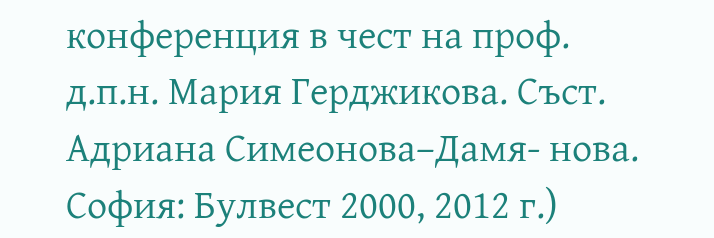конференция в чест на проф. д.п.н. Мария Герджикова. Съст. Адриана Симеонова–Дамя- нова. София: Булвест 2000, 2012 г.)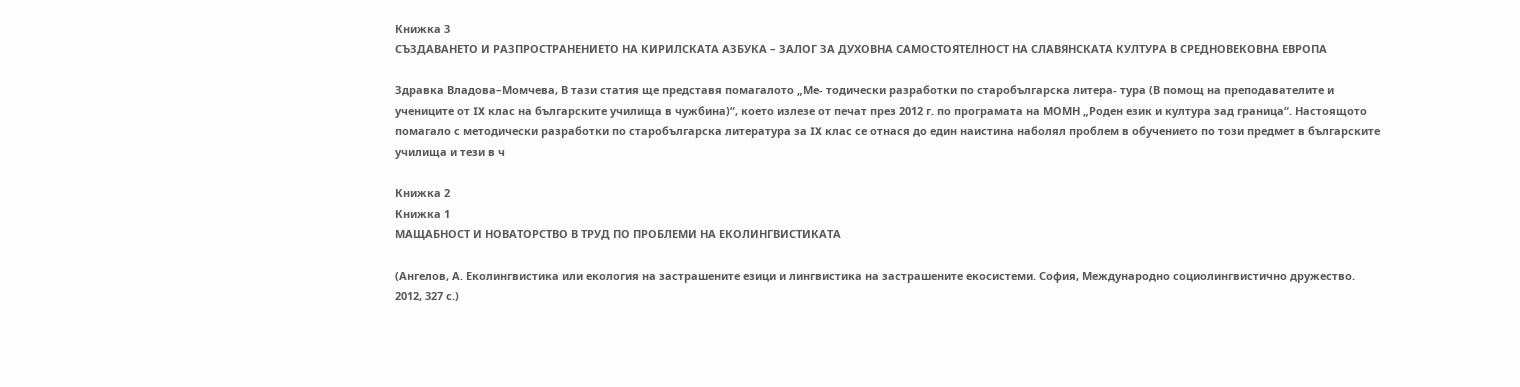Книжка 3
СЪЗДАВАНЕТО И РАЗПРОСТРАНЕНИЕТО НА КИРИЛСКАТА АЗБУКА – ЗАЛОГ ЗА ДУХОВНА САМОСТОЯТЕЛНОСТ НА СЛАВЯНСКАТА КУЛТУРА В СРЕДНОВЕКОВНА ЕВРОПА

Здравка Владова–Момчева, В тази статия ще представя помагалото „Ме- тодически разработки по старобългарска литера- тура (В помощ на преподавателите и учениците от IX клас на българските училища в чужбина)“, което излезе от печат през 2012 г. по програмата на МОМН „Роден език и култура зад граница“. Настоящото помагало с методически разработки по старобългарска литература за IX клас се отнася до един наистина наболял проблем в обучението по този предмет в българските училища и тези в ч

Книжка 2
Книжка 1
МАЩАБНОСТ И НОВАТОРСТВО В ТРУД ПО ПРОБЛЕМИ НА ЕКОЛИНГВИСТИКАТА

(Ангелов, А. Еколингвистика или екология на застрашените езици и лингвистика на застрашените екосистеми. София, Международно социолингвистично дружество. 2012, 327 с.)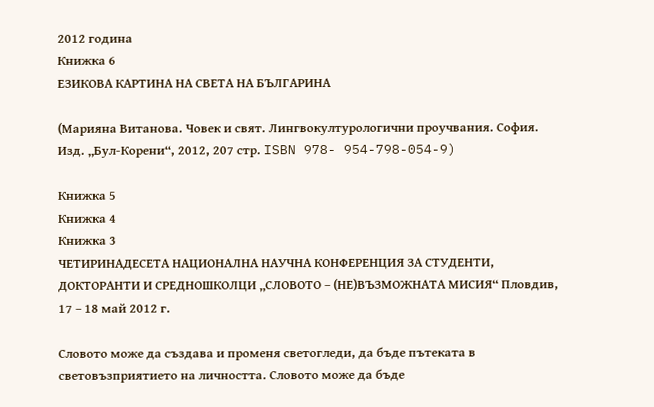2012 година
Книжка 6
ЕЗИКОВА КАРТИНА НА СВЕТА НА БЪЛГАРИНА

(Марияна Витанова. Човек и свят. Лингвокултурологични проучвания. София. Изд. „Бул-Корени“, 2012, 207 стр. ISBN 978- 954-798-054-9)

Книжка 5
Книжка 4
Книжка 3
ЧЕТИРИНАДЕСЕТА НАЦИОНАЛНА НАУЧНА КОНФЕРЕНЦИЯ ЗА СТУДЕНТИ, ДОКТОРАНТИ И СРЕДНОШКОЛЦИ „СЛОВОТО – (НЕ)ВЪЗМОЖНАТА МИСИЯ“ Пловдив, 17 – 18 май 2012 г.

Словото може да създава и променя светогледи, да бъде пътеката в световъзприятието на личността. Словото може да бъде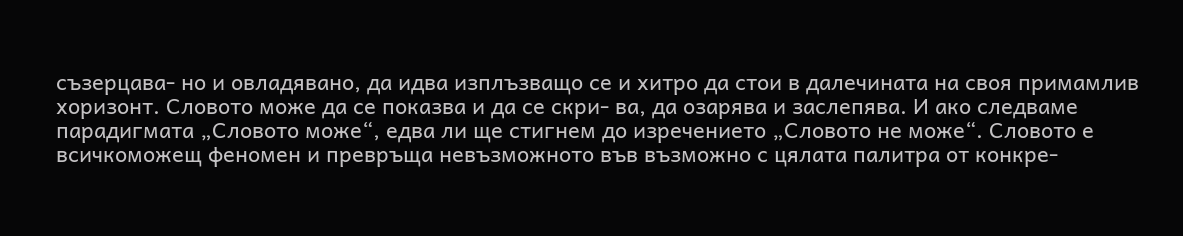съзерцава- но и овладявано, да идва изплъзващо се и хитро да стои в далечината на своя примамлив хоризонт. Словото може да се показва и да се скри- ва, да озарява и заслепява. И ако следваме парадигмата „Словото може“, едва ли ще стигнем до изречението „Словото не може“. Словото е всичкоможещ феномен и превръща невъзможното във възможно с цялата палитра от конкре-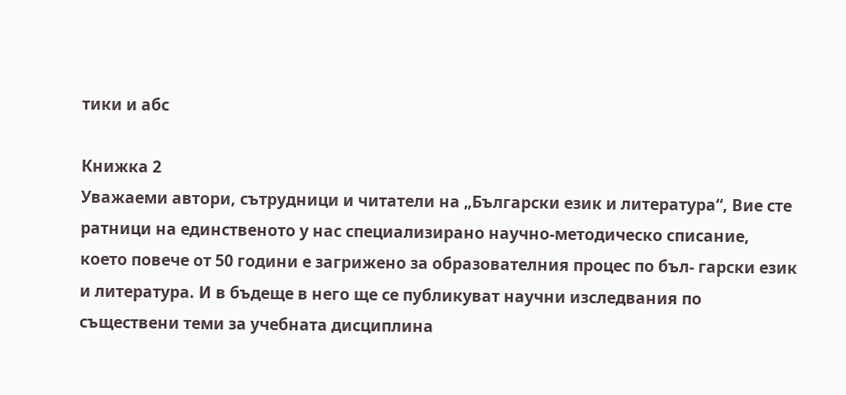тики и абс

Книжка 2
Уважаеми автори, сътрудници и читатели на „Български език и литература“, Вие сте ратници на единственото у нас специализирано научно-методическо списание, което повече от 50 години е загрижено за образователния процес по бъл- гарски език и литература. И в бъдеще в него ще се публикуват научни изследвания по съществени теми за учебната дисциплина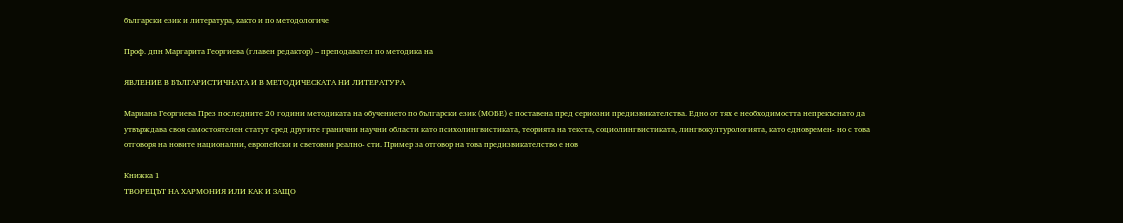български език и литература, както и по методологиче

Проф. дпн Маргарита Георгиева (главен редактор) – преподавател по методика на

ЯВЛЕНИЕ В БЪЛГАРИСТИЧНАТА И В МЕТОДИЧЕСКАТА НИ ЛИТЕРАТУРА

Мариана Георгиева През последните 20 години методиката на обучението по български език (МОБЕ) е поставена пред сериозни предизвикателства. Едно от тях е необходимостта непрекъснато да утвърждава своя самостоятелен статут сред другите гранични научни области като психолингвистиката, теорията на текста, социолингвистиката, лингвокултурологията, като едновремен- но с това отговоря на новите национални, европейски и световни реално- сти. Пример за отговор на това предизвикателство е нов

Книжка 1
ТВОРЕЦЪТ НА ХАРМОНИЯ ИЛИ КАК И ЗАЩО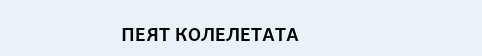ПЕЯТ КОЛЕЛЕТАТА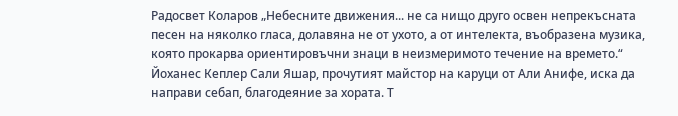Радосвет Коларов „Небесните движения... не са нищо друго освен непрекъсната песен на няколко гласа, долавяна не от ухото, а от интелекта, въобразена музика, която прокарва ориентировъчни знаци в неизмеримото течение на времето.“ Йоханес Кеплер Сали Яшар, прочутият майстор на каруци от Али Анифе, иска да направи себап, благодеяние за хората. Т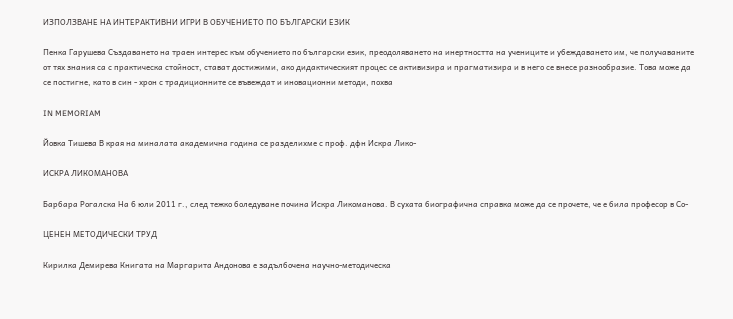ИЗПОЛЗВАНЕ НА ИНТЕРАКТИВНИ ИГРИ В ОБУЧЕНИЕТО ПО БЪЛГАРСКИ ЕЗИК

Пенка Гарушева Създаването на траен интерес към обучението по български език, преодоляването на инертността на учениците и убеждаването им, че получаваните от тях знания са с практическа стойност, стават достижими, ако дидактическият процес се активизира и прагматизира и в него се внесе разнообразие. Това може да се постигне, като в син - хрон с традиционните се въвеждат и иновационни методи, похва

IN MEMORIAM

Йовка Тишева В края на миналата академична година се разделихме с проф. дфн Искра Лико-

ИСКРА ЛИКОМАНОВА

Барбара Рогалска На 6 юли 2011 г., след тежко боледуване почина Искра Ликоманова. В сухата биографична справка може да се прочете, че е била професор в Со-

ЦЕНЕН МЕТОДИЧЕСКИ ТРУД

Кирилка Демирева Книгата на Маргарита Андонова е задълбочена научно-методическа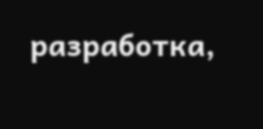разработка,